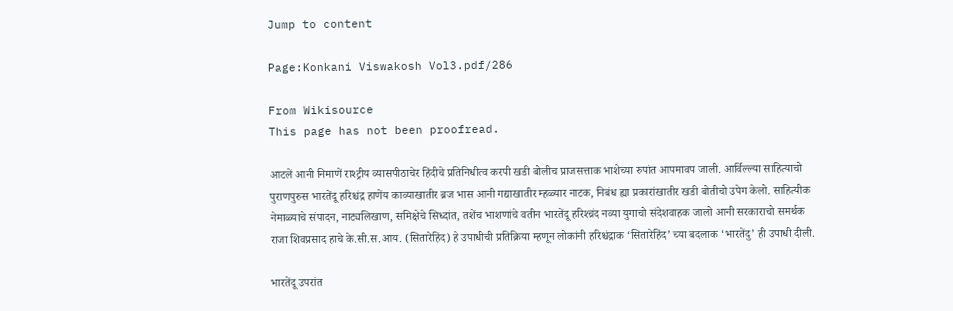Jump to content

Page:Konkani Viswakosh Vol3.pdf/286

From Wikisource
This page has not been proofread.

आटलें आनी निमाणें राश्ट्रीय व्यासपीठाचेर हिंदीचे प्रतिनिधीत्व करपी खडी बोलीच प्राजसत्ताक भाशेच्या रुपांत आपमावप जाली. आर्विल्ल्या साहित्याचो पुराणपुरुस भारतेंदू हरिश्चंद्र हाणेंय काव्याखातीर ब्रज भास आनी गद्याखातीर म्हळ्यार नाटक, निबंध ह्या प्रकारांखातीर खडी बोतीचो उपेग केलो. साहित्यीक नेमाळ्याचे संपादन, नाट्यलिखाण, समिक्षेचे सिध्दांत, तशेंच भाशणांचे वतीन भारतेंदू हरिश्च्रंद नव्या युगाचो संदेशवाहक जालो आनी सरकाराचो समर्थक राजा शिवप्रसाद हाचे के.सी.स.आय. (सितारेहिंद) हे उपाधीची प्रतिक्रिया म्हणून लोकांनी हरिश्चंद्राक ‘सितारेहिंद’ च्या बदलाक ‘भारतेंदु’ ही उपाधी दीली.

भारतेंदू उपरांत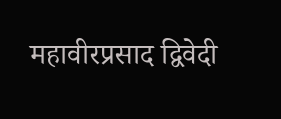महावीरप्रसाद द्विवेदी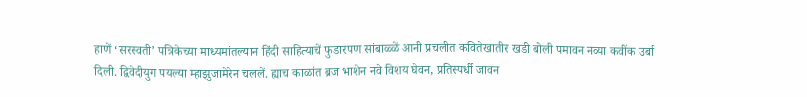हाणें ‘सरस्वती’ पत्रिकेच्या माध्यमांतल्यान हिंदी साहित्याचें फुडारपण सांबाळ्ळें आनी प्रचलीत कवितेखातीर खडी बोली पमावन नव्या कवींक उर्बा दिली. द्विवेदीयुग पयल्या म्हाझुजामेरेन चललें. ह्याच काळांत ब्रज भाशेन नवे विशय घेवन, प्रतिस्पर्धी जावन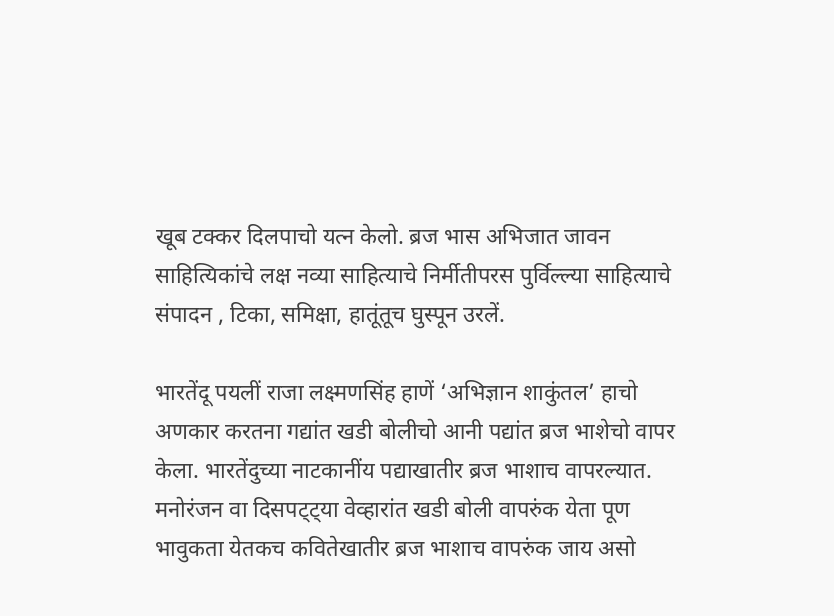खूब टक्कर दिलपाचो यत्न केलो. ब्रज भास अभिजात जावन साहित्यिकांचे लक्ष नव्या साहित्याचे निर्मीतीपरस पुर्विल्ल्या साहित्याचे संपादन , टिका, समिक्षा, हातूंतूच घुस्पून उरलें.

भारतेंदू पयलीं राजा लक्ष्मणसिंह हाणें ‘अभिज्ञान शाकुंतल’ हाचो अणकार करतना गद्यांत खडी बोलीचो आनी पद्यांत ब्रज भाशेचो वापर केला. भारतेंदुच्या नाटकानींय पद्याखातीर ब्रज भाशाच वापरल्यात. मनोरंजन वा दिसपट्ट्या वेव्हारांत खडी बोली वापरुंक येता पूण भावुकता येतकच कवितेखातीर ब्रज भाशाच वापरुंक जाय असो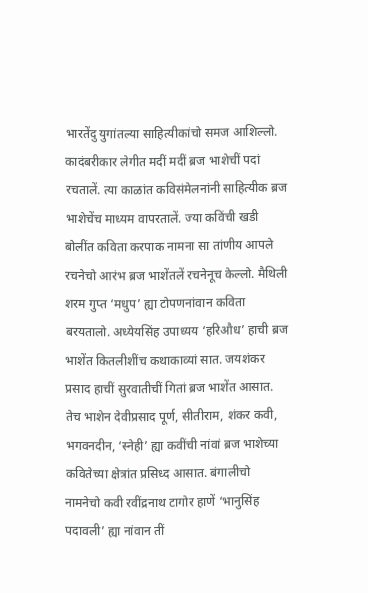भारतेंदु युगांतल्या साहित्यीकांचो समज आशिल्लो. कादंबरीकार लेगीत मदीं मदीं ब्रज भाशेचीं पदां रचतालें. त्या काळांत कविसंमेलनांनी साहित्यीक ब्रज भाशेचेंच माध्यम वापरतालें. ज्या कविंची खडी बोलींत कविता करपाक नामना सा तांणीय आपले रचनेचो आरंभ ब्रज भाशेंतलें रचनेनूच केल्लो. मैथिली शरम गुप्त ‘मधुप’ ह्या टोपणनांवान कविता बरयतालो. अध्येयसिंह उपाध्यय ‘हरिऔध’ हाची ब्रज भाशेंत कितलीशींच कथाकाव्यां सात. जयशंकर प्रसाद हाचीं सुरवातीचीं गितां ब्रज भाशेंत आसात. तेच भाशेन देवीप्रसाद पूर्ण, सीतीराम, शंकर कवी, भगवनदीन, ‘स्नेही’ ह्या कवींची नांवां ब्रज भाशेच्या कवितेच्या क्षेत्रांत प्रसिध्द आसात. बंगालीचो नामनेचो कवी रवींद्रनाथ टागोर हाणें ‘भानुसिंह पदावली’ ह्या नांवान तीं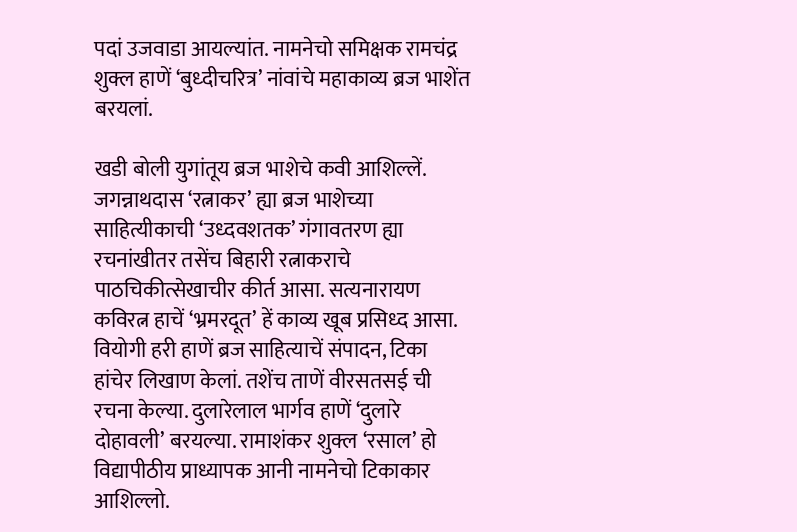पदां उजवाडा आयल्यांत. नामनेचो समिक्षक रामचंद्र शुक्ल हाणें ‘बुध्दीचरित्र’ नांवांचे महाकाव्य ब्रज भाशेंत बरयलां.

खडी बोली युगांतूय ब्रज भाशेचे कवी आशिल्लें. जगन्नाथदास ‘रत्नाकर’ ह्या ब्रज भाशेच्या साहित्यीकाची ‘उध्दवशतक’ गंगावतरण ह्या रचनांखीतर तसेंच बिहारी रत्नाकराचे पाठचिकीत्सेखाचीर कीर्त आसा. सत्यनारायण कविरत्न हाचें ‘भ्रमरदूत’ हें काव्य खूब प्रसिध्द आसा. वियोगी हरी हाणें ब्रज साहित्याचें संपादन, टिका हांचेर लिखाण केलां. तशेंच ताणें वीरसतसई ची रचना केल्या. दुलारेलाल भार्गव हाणें ‘दुलारे दोहावली’ बरयल्या. रामाशंकर शुक्ल ‘रसाल’ हो विद्यापीठीय प्राध्यापक आनी नामनेचो टिकाकार आशिल्लो.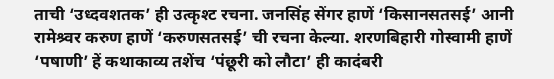ताची ‘उध्दवशतक’ ही उत्कृश्ट रचना. जनसिंह सेंगर हाणें ‘किसानसतसई’ आनी रामेश्र्वर करुण हाणें ‘करुणसतसई’ ची रचना केल्या. शरणबिहारी गोस्वामी हाणें ‘पषाणी’ हें कथाकाव्य तशेंच ‘पंछूरी को लौटा’ ही कादंबरी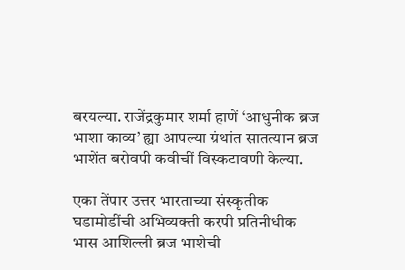बरयल्या. राजेंद्रकुमार शर्मा हाणें ‘आधुनीक ब्रज भाशा काव्य’ ह्या आपल्या ग्रंथांत सातत्यान ब्रज भाशेंत बरोवपी कवीचीं विस्कटावणी केल्या.

एका तेंपार उत्तर भारताच्या संस्कृतीक घडामोडींची अभिव्यक्ती करपी प्रतिनीधीक भास आशिल्ली ब्रज भाशेची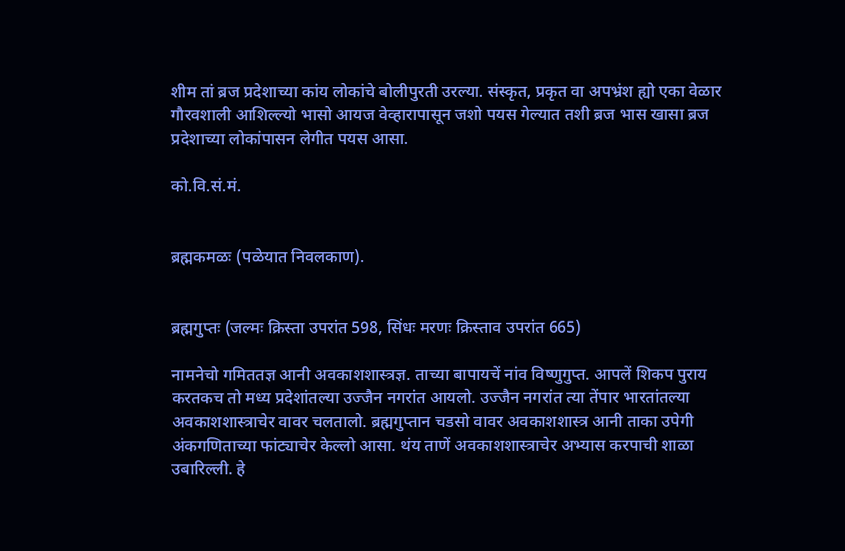शीम तां ब्रज प्रदेशाच्या कांय लोकांचे बोलीपुरती उरल्या. संस्कृत, प्रकृत वा अपभ्रंश ह्यो एका वेळार गौरवशाली आशिल्ल्यो भासो आयज वेव्हारापासून जशो पयस गेल्यात तशी ब्रज भास खासा ब्रज प्रदेशाच्या लोकांपासन लेगीत पयस आसा.

को.वि.सं.मं.


ब्रह्मकमळः (पळेयात निवलकाण).


ब्रह्मगुप्तः (जल्मः क्रिस्ता उपरांत 598, सिंधः मरणः क्रिस्ताव उपरांत 665)

नामनेचो गमिततज्ञ आनी अवकाशशास्त्रज्ञ. ताच्या बापायचें नांव विष्णुगुप्त. आपलें शिकप पुराय करतकच तो मध्य प्रदेशांतल्या उज्जैन नगरांत आयलो. उज्जैन नगरांत त्या तेंपार भारतांतल्या अवकाशशास्त्राचेर वावर चलतालो. ब्रह्मगुप्तान चडसो वावर अवकाशशास्त्र आनी ताका उपेगी अंकगणिताच्या फांट्याचेर केल्लो आसा. थंय ताणें अवकाशशास्त्राचेर अभ्यास करपाची शाळा उबारिल्ली. हे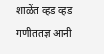शाळेंत व्हड व्हड गणीततज्ञ आनी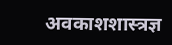अवकाशशास्त्रज्ञ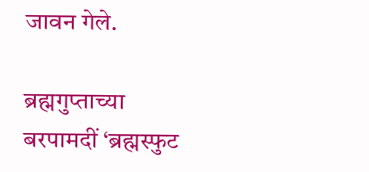जावन गेले.

ब्रह्मगुप्ताच्या बरपामदीं ‘ब्रह्मस्फुट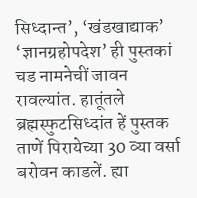सिध्दान्त’, ‘खंडखाद्याक’ ‘ज्ञानग्रहोपदेश’ ही पुस्तकां चड नामनेचीं जावन रावल्यांत. हातूंतले ब्रह्मस्फुटसिध्दांत हें पुस्तक ताणें पिरायेच्या 30 व्या वर्सा बरोवन काडलें. ह्या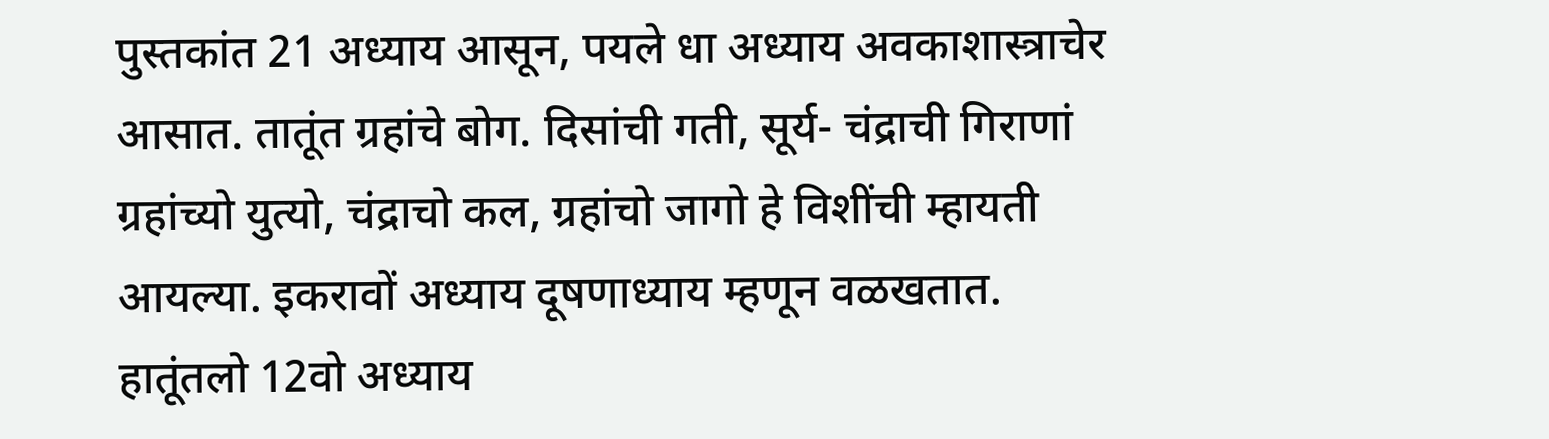पुस्तकांत 21 अध्याय आसून, पयले धा अध्याय अवकाशास्त्राचेर आसात. तातूंत ग्रहांचे बोग. दिसांची गती, सूर्य- चंद्राची गिराणां ग्रहांच्यो युत्यो, चंद्राचो कल, ग्रहांचो जागो हे विशींची म्हायती आयल्या. इकरावों अध्याय दूषणाध्याय म्हणून वळखतात. हातूंतलो 12वो अध्याय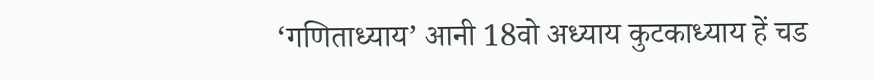‘गणिताध्याय’ आनी 18वो अध्याय कुटकाध्याय हें चड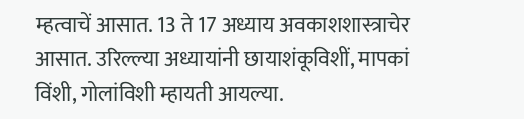म्हत्वाचें आसात. 13 ते 17 अध्याय अवकाशशास्त्राचेर आसात. उरिल्ल्या अध्यायांनी छायाशंकूविशीं, मापकां विंशी, गोलांविशी म्हायती आयल्या.